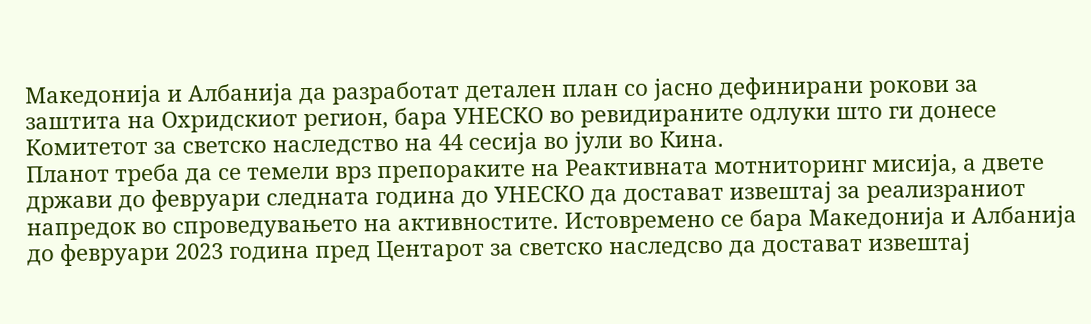Македонија и Албанија да разработат детален план со јасно дефинирани рокови за заштита на Охридскиот регион, бара УНЕСКО во ревидираните одлуки што ги донесе Комитетот за светско наследство на 44 сесија во јули во Кина.
Планот треба да се темели врз препораките на Реактивната мотниторинг мисија, а двете држави до февруари следната година до УНЕСКО да достават извештај за реализраниот напредок во спроведувањето на активностите. Истовремено се бара Македонија и Албанија до февруари 2023 година пред Центарот за светско наследсво да достават извештај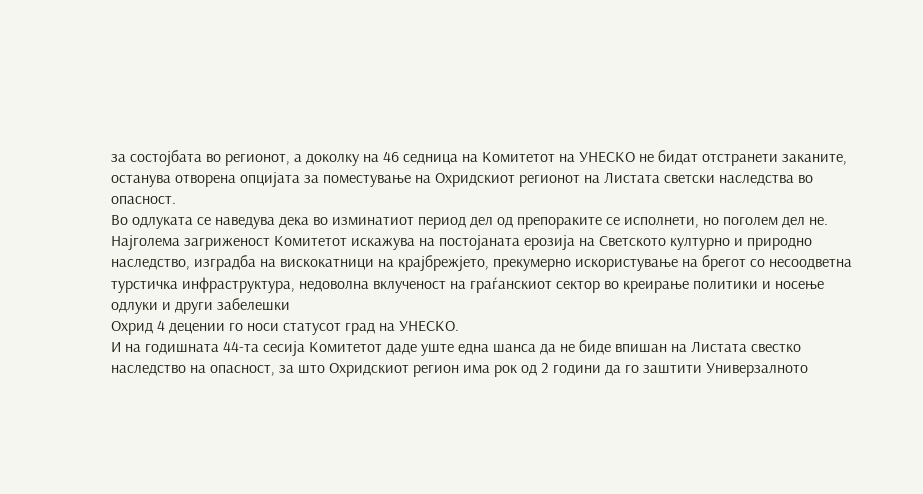за состојбата во регионот, а доколку на 46 седница на Комитетот на УНЕСКО не бидат отстранети заканите, останува отворена опцијата за поместување на Охридскиот регионот на Листата светски наследства во опасност.
Во одлуката се наведува дека во изминатиот период дел од препораките се исполнети, но поголем дел не.
Најголема загриженост Комитетот искажува на постојаната ерозија на Светското културно и природно наследство, изградба на вискокатници на крајбрежјето, прекумерно искористување на брегот со несоодветна турстичка инфраструктура, недоволна вклученост на граѓанскиот сектор во креирање политики и носење одлуки и други забелешки
Охрид 4 децении го носи статусот град на УНЕСКО.
И на годишната 44-та сесија Комитетот даде уште една шанса да не биде впишан на Листата свестко наследство на опасност, за што Охридскиот регион има рок од 2 години да го заштити Универзалното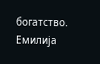богатство.
Емилија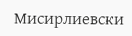Мисирлиевски